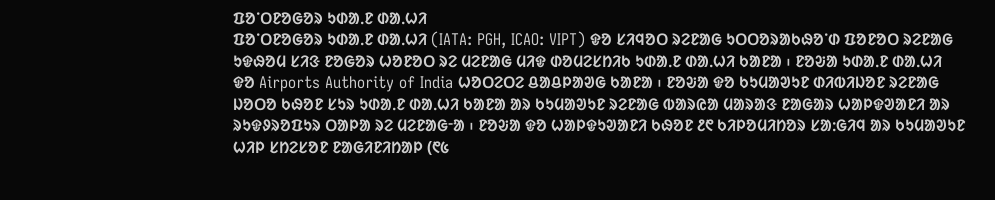ᱯᱚᱸᱛᱱᱚᱜᱚᱨ ᱩᱰᱟᱹᱱ ᱰᱟᱹᱦᱤ
ᱯᱚᱸᱛᱱᱚᱜᱚᱨ ᱩᱰᱟᱹᱱ ᱰᱟᱹᱦᱤ (IATA: PGH, ICAO: VIPT) ᱫᱚ ᱥᱤᱧᱚᱛ ᱨᱮᱱᱟᱜ ᱩᱛᱛᱚᱨᱟᱠᱷᱚᱸᱰ ᱯᱚᱱᱚᱛ ᱨᱮᱱᱟᱜ ᱩᱫᱷᱚᱢ ᱥᱤᱝ ᱱᱚᱜᱚᱨ ᱦᱚᱱᱚᱛ ᱨᱮ ᱢᱮᱱᱟᱜ ᱢᱤᱫ ᱰᱚᱢᱮᱥᱴᱤᱠ ᱩᱰᱟᱹᱱ ᱰᱟᱹᱦᱤ ᱠᱟᱱᱟ ᱾ ᱱᱚᱶᱟ ᱩᱰᱟᱹᱱ ᱰᱟᱹᱦᱤ ᱫᱚ Airports Authority of India ᱦᱚᱛᱮᱛᱮ ᱪᱟᱪᱞᱟᱣᱜ ᱠᱟᱱᱟ ᱾ ᱱᱚᱶᱟ ᱫᱚ ᱠᱩᱢᱟᱣᱩᱱ ᱰᱤᱵᱤᱡᱚᱱ ᱨᱮᱱᱟᱜ ᱡᱚᱛᱚ ᱠᱷᱚᱱ ᱥᱩᱨ ᱩᱰᱟᱹᱱ ᱰᱟᱹᱦᱤ ᱠᱟᱱᱟ ᱟᱨ ᱠᱩᱢᱟᱣᱩᱱ ᱨᱮᱱᱟᱜ ᱵᱟᱨᱭᱟ ᱢᱟᱨᱟᱝ ᱱᱟᱜᱟᱨ ᱦᱟᱞᱫᱣᱟᱱᱤ ᱟᱨ ᱨᱩᱫᱽᱨᱚᱯᱩᱨ ᱛᱟᱞᱟ ᱨᱮ ᱢᱮᱱᱟᱜᱼᱟ ᱾ ᱱᱚᱶᱟ ᱫᱚ ᱦᱟᱞᱫᱩᱣᱟᱱᱤ ᱠᱷᱚᱱ ᱒᱖ ᱠᱤᱞᱚᱢᱤᱴᱚᱨ ᱥᱟᱺᱜᱤᱧ ᱟᱨ ᱠᱩᱢᱟᱣᱩᱱ ᱦᱤᱞ ᱥᱴᱮᱥᱚᱱ ᱱᱟᱜᱤᱱᱤᱴᱟᱞ (᱖᱕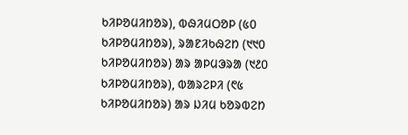ᱠᱤᱞᱚᱢᱤᱴᱚᱨ), ᱵᱷᱤᱢᱛᱚᱞ (᱕᱐ ᱠᱤᱞᱚᱢᱤᱴᱚᱨ), ᱨᱟᱱᱤᱠᱷᱮᱴ (᱑᱑᱐ ᱠᱤᱞᱚᱢᱤᱴᱚᱨ) ᱟᱨ ᱟᱞᱢᱳᱨᱟ (᱑᱒᱐ ᱠᱤᱞᱚᱢᱤᱴᱚᱨ), ᱵᱟᱨᱮᱞᱤ (᱖᱕ ᱠᱤᱞᱚᱢᱤᱴᱚᱨ) ᱟᱨ ᱡᱤᱢ ᱠᱚᱨᱵᱮᱴ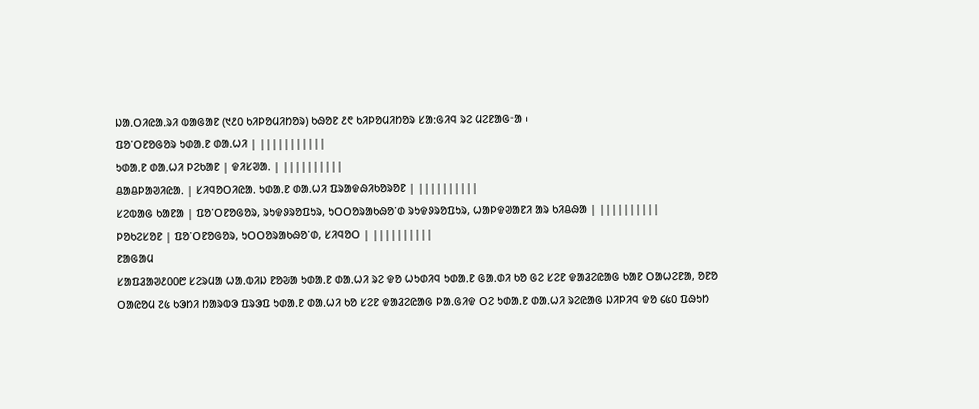ᱡᱟᱹᱛᱤᱭᱟᱹᱨᱤ ᱵᱟᱜᱟᱱ (᱑᱒᱐ ᱠᱤᱞᱚᱢᱤᱴᱚᱨ) ᱠᱷᱚᱱ ᱒᱖ ᱠᱤᱞᱚᱢᱤᱴᱚᱨ ᱥᱟᱺᱜᱤᱧ ᱨᱮ ᱢᱮᱱᱟᱜᱼᱟ ᱾
ᱯᱚᱸᱛᱱᱚᱜᱚᱨ ᱩᱰᱟᱹᱱ ᱰᱟᱹᱦᱤ | |||||||||||
ᱩᱰᱟᱹᱱ ᱰᱟᱹᱦᱤ ᱞᱮᱠᱟᱱ | ᱫᱤᱥᱣᱟᱹ | ||||||||||
ᱪᱟᱪᱞᱟᱣᱤᱭᱟᱹ | ᱥᱤᱧᱚᱛᱤᱭᱟᱹ ᱩᱰᱟᱹᱱ ᱰᱟᱹᱦᱤ ᱯᱨᱟᱫᱷᱤᱠᱚᱨᱚᱱ | ||||||||||
ᱥᱮᱵᱟᱜ ᱠᱟᱱᱟ | ᱯᱚᱸᱛᱱᱚᱜᱚᱨ, ᱨᱩᱫᱽᱨᱚᱯᱩᱨ, ᱩᱛᱛᱚᱨᱟᱠᱷᱚᱸᱰ ᱨᱩᱫᱽᱨᱚᱯᱩᱨ, ᱦᱟᱞᱫᱣᱟᱱᱤ ᱟᱨ ᱠᱤᱪᱷᱟ | ||||||||||
ᱞᱚᱠᱮᱥᱚᱱ | ᱯᱚᱸᱛᱱᱚᱜᱚᱨ, ᱩᱛᱛᱚᱨᱟᱠᱷᱚᱸᱰ, ᱥᱤᱧᱚᱛ | ||||||||||
ᱱᱟᱜᱟᱢ
ᱥᱟᱯᱲᱟᱣ᱒᱐᱐᱘ ᱥᱮᱨᱢᱟ ᱦᱟᱹᱵᱤᱡ ᱱᱚᱶᱟ ᱩᱰᱟᱹᱱ ᱰᱟᱹᱦᱤ ᱨᱮ ᱫᱚ ᱦᱩᱰᱤᱧ ᱩᱰᱟᱹᱱ ᱜᱟᱹᱰᱤ ᱠᱚ ᱜᱮ ᱥᱮᱱ ᱫᱟᱲᱮᱭᱟᱜ ᱠᱟᱱ ᱛᱟᱦᱮᱱᱟ, ᱚᱱᱚ ᱛᱟᱭᱚᱢ ᱗᱕ ᱠᱳᱴᱤ ᱴᱟᱨᱵᱳ ᱯᱨᱳᱯ ᱩᱰᱟᱹᱱ ᱰᱟᱹᱦᱤ ᱠᱚ ᱥᱮᱱ ᱫᱟᱲᱮᱭᱟᱜ ᱞᱟᱹᱜᱤᱫ ᱛᱮ ᱩᱰᱟᱹᱱ ᱰᱟᱹᱦᱤ ᱨᱮᱭᱟᱜ ᱡᱤᱞᱤᱧ ᱫᱚ ᱔᱕᱐ ᱯᱷᱩᱴ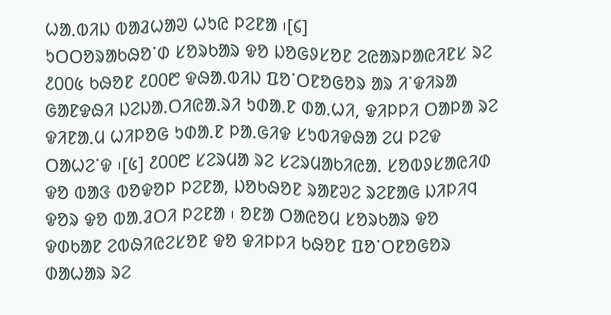ᱦᱟᱹᱵᱤᱡ ᱵᱟᱲᱦᱟᱣ ᱦᱩᱭ ᱞᱮᱱᱟ ᱾[᱔]
ᱩᱛᱛᱚᱨᱟᱠᱷᱚᱸᱰ ᱥᱚᱨᱠᱟᱨ ᱫᱚ ᱡᱚᱜᱽᱥᱚᱱ ᱮᱭᱟᱨᱞᱟᱭᱤᱱᱥ ᱨᱮ ᱒᱐᱐᱕ ᱠᱷᱚᱱ ᱒᱐᱐᱘ ᱫᱷᱟᱹᱵᱤᱡ ᱯᱚᱸᱛᱱᱚᱜᱚᱨ ᱟᱨ ᱤᱸᱫᱤᱨᱟ ᱜᱟᱱᱫᱷᱤ ᱡᱮᱡᱟᱹᱛᱤᱭᱟᱹᱨᱤ ᱩᱰᱟᱹᱱ ᱰᱟᱹᱦᱤ, ᱫᱤᱞᱞᱤ ᱛᱟᱞᱟ ᱨᱮ ᱫᱤᱱᱟᱹᱢ ᱦᱤᱞᱚᱜ ᱩᱰᱟᱹᱱ ᱞᱟᱹᱜᱤᱫ ᱥᱩᱵᱤᱫᱷᱟ ᱮᱢ ᱞᱮᱫ ᱛᱟᱦᱮᱸᱫ ᱾[᱕] ᱒᱐᱐᱘ ᱥᱮᱨᱢᱟ ᱨᱮ ᱥᱮᱨᱢᱟᱠᱤᱭᱟᱹ ᱥᱚᱵᱽᱥᱟᱭᱤᱰ ᱫᱚ ᱵᱟᱝ ᱵᱚᱫᱚᱞ ᱞᱮᱱᱟ, ᱡᱚᱠᱷᱚᱱ ᱨᱟᱱᱣᱮ ᱨᱮᱱᱟᱜ ᱡᱤᱞᱤᱧ ᱫᱚᱨ ᱫᱚ ᱵᱟᱹᱲᱛᱤ ᱞᱮᱱᱟ ᱾ ᱚᱱᱟ ᱛᱟᱭᱚᱢ ᱥᱚᱨᱠᱟᱨ ᱫᱚ ᱫᱰᱠᱟᱱ ᱮᱵᱷᱤᱭᱮᱥᱚᱱ ᱫᱚ ᱫᱤᱞᱞᱤ ᱠᱷᱚᱱ ᱯᱚᱸᱛᱱᱚᱜᱚᱨ ᱰᱟᱦᱟᱨ ᱨᱮ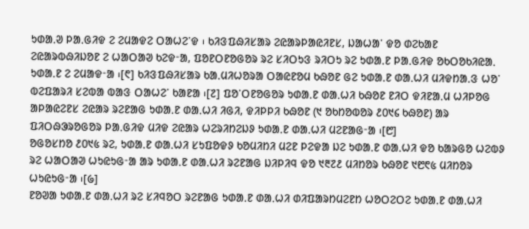ᱩᱰᱟᱹᱣ ᱞᱟᱹᱜᱤᱫ ᱮ ᱮᱢᱟᱫᱮ ᱛᱟᱦᱮᱸᱫ ᱾ ᱠᱤᱝᱯᱷᱤᱥᱟᱨ ᱮᱭᱟᱨᱞᱟᱭᱤᱱᱥ, ᱡᱟᱦᱟᱸ ᱫᱚ ᱰᱮᱠᱟᱱ ᱮᱭᱟᱨᱵᱷᱤᱡᱚᱱ ᱮ ᱦᱟᱛᱟᱣ ᱠᱮᱫᱼᱟ, ᱯᱚᱱᱛᱱᱚᱜᱚᱨ ᱨᱮ ᱥᱤᱛᱩᱝ ᱨᱤᱛᱩ ᱨᱮ ᱩᱰᱟᱹᱱ ᱞᱟᱹᱜᱤᱫ ᱚᱠᱛᱚᱠᱤᱭᱟᱹ ᱩᱰᱟᱹᱱ ᱮ ᱮᱢᱟᱫᱼᱟ ᱾[᱖] ᱠᱤᱝᱯᱷᱤᱥᱟᱨ ᱠᱟᱹᱢᱤᱦᱚᱨᱟ ᱛᱟᱭᱱᱚᱢ ᱠᱷᱚᱱ ᱜᱮ ᱩᱰᱟᱹᱱ ᱰᱟᱹᱦᱤ ᱢᱤᱫᱴᱟᱹᱝ ᱦᱚᱸ ᱵᱮᱯᱟᱨᱤ ᱥᱮᱵᱟ ᱵᱟᱝ ᱛᱟᱦᱮᱸ ᱠᱟᱱᱟ ᱾[᱗] ᱯᱚᱸᱛᱱᱚᱜᱚᱨ ᱩᱰᱟᱹᱱ ᱰᱟᱹᱦᱤ ᱠᱷᱚᱱ ᱱᱤᱛ ᱫᱤᱱᱟᱹᱢ ᱦᱤᱞᱚᱜ ᱟᱞᱟᱭᱮᱱᱥ ᱮᱭᱟᱨ ᱨᱮᱱᱟᱜ ᱩᱰᱟᱹᱱ ᱰᱟᱹᱦᱤ ᱤᱜᱤ, ᱫᱤᱞᱞᱤ ᱠᱷᱚᱱ (᱑ ᱚᱠᱴᱚᱵᱚᱨ ᱒᱐᱑᱔ ᱠᱷᱚᱱ) ᱟᱨ ᱯᱤᱛᱷᱳᱨᱚᱜᱚᱨ ᱞᱟᱹᱜᱤᱫ ᱢᱤᱫ ᱮᱭᱟᱨ ᱦᱮᱨᱤᱴᱮᱡᱽ ᱩᱰᱟᱹᱱ ᱰᱟᱹᱦᱤ ᱢᱮᱱᱟᱜᱼᱟ ᱾[᱘]
ᱚᱜᱚᱥᱴᱚ ᱒᱐᱑᱕ ᱨᱮ, ᱩᱰᱟᱹᱱ ᱰᱟᱹᱦᱤ ᱥᱩᱯᱚᱫᱽ ᱠᱚᱢᱤᱴᱤ ᱢᱮᱱ ᱞᱮᱫᱟ ᱡᱮ ᱩᱰᱟᱹᱱ ᱰᱟᱹᱦᱤ ᱫᱚ ᱠᱟᱨᱜᱚ ᱦᱮᱵᱽ ᱨᱮ ᱦᱟᱛᱟᱣ ᱦᱩᱭᱩᱜᱼᱟ ᱟᱨ ᱩᱰᱟᱹᱱ ᱰᱟᱹᱦᱤ ᱨᱮᱱᱟᱜ ᱡᱤᱞᱤᱧ ᱫᱚ ᱑᱓᱗᱒ ᱢᱤᱴᱚᱨ ᱠᱷᱚᱱ ᱑᱘᱖᱕ ᱢᱤᱴᱚᱨ ᱦᱩᱭᱩᱜᱼᱟ ᱾[᱙]
ᱱᱚᱣᱟ ᱩᱰᱟᱹᱱ ᱰᱟᱹᱦᱤ ᱨᱮ ᱥᱤᱧᱚᱛ ᱨᱮᱱᱟᱜ ᱩᱰᱟᱹᱱ ᱰᱟᱹᱦᱤ ᱰᱤᱯᱟᱨᱴᱢᱮᱱᱴ ᱦᱚᱛᱮᱛᱮ ᱩᱰᱟᱹᱱ ᱰᱟᱹᱦᱤ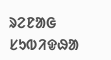ᱨᱮᱱᱟᱜ ᱥᱩᱵᱤᱫᱷᱟ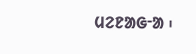ᱢᱮᱱᱟᱜᱼᱟ ᱾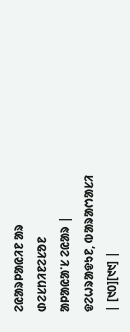ᱮᱭᱟᱨᱞᱟᱭᱤᱱ ᱟᱨ ᱰᱮᱥᱴᱤᱱᱮᱥᱚᱱ
ᱟᱞᱟᱭᱟᱸᱥ ᱮᱭᱟᱨ | ᱫᱮᱦᱨᱟᱫᱩᱱ, ᱵᱟᱨᱟᱬᱟᱥᱤ | [᱑᱐][᱑᱑] |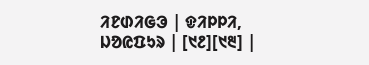ᱤᱱᱰᱤᱜᱳ | ᱫᱤᱞᱞᱤ, ᱡᱚᱭᱯᱩᱨ | [᱑᱒][᱑᱓] |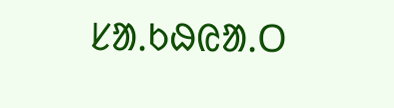ᱥᱟᱹᱠᱷᱭᱟᱹᱛ